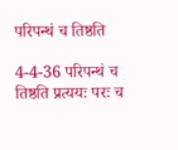परिपन्थं च तिष्ठति

4-4-36 परिपन्थं च तिष्ठति प्रत्ययः परः च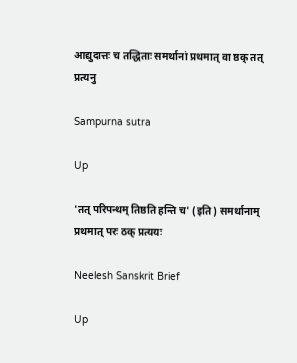आद्युदात्तः च तद्धिताः समर्थानां प्रथमात् वा ष्ठक् तत् प्रत्यनु

Sampurna sutra

Up

'तत् परिपन्थम् तिष्ठति हन्ति च' (इति) समर्थानाम् प्रथमात् परः ठक् प्रत्ययः

Neelesh Sanskrit Brief

Up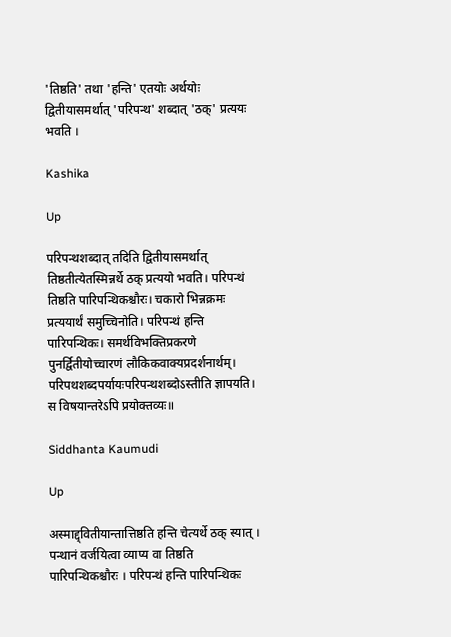'तिष्ठति' तथा 'हन्ति' एतयोः अर्थयोः द्वितीयासमर्थात् 'परिपन्थ' शब्दात् 'ठक्' प्रत्ययः भवति ।

Kashika

Up

परिपन्थशब्दात् तदिति द्वितीयासमर्थात् तिष्ठतीत्येतस्मिन्नर्थे ठक् प्रत्ययो भवति। परिपन्थं तिष्ठति पारिपन्थिकश्चौरः। चकारो भिन्नक्रमः प्रत्ययार्थं समुच्चिनोति। परिपन्थं हन्ति पारिपन्थिकः। समर्थविभक्तिप्रकरणे पुनर्द्वितीयोच्चारणं लौकिकवाक्यप्रदर्शनार्थम्। परिपथशब्दपर्यायःपरिपन्थशब्दोऽस्तीति ज्ञापयति। स विषयान्तरेऽपि प्रयोक्तव्यः॥

Siddhanta Kaumudi

Up

अस्माद्द्वितीयान्तात्तिष्ठति हन्ति चेत्यर्थे ठक् स्यात् । पन्थानं वर्जयित्वा व्याप्य वा तिष्ठति पारिपन्थिकश्चौरः । परिपन्थं हन्ति पारिपन्थिकः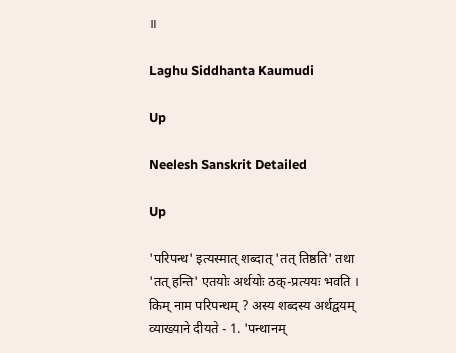॥

Laghu Siddhanta Kaumudi

Up

Neelesh Sanskrit Detailed

Up

'परिपन्थ' इत्यस्मात् शब्दात् 'तत् तिष्ठति' तथा 'तत् हन्ति' एतयोः अर्थयोः ठक्-प्रत्ययः भवति । किम् नाम परिपन्थम् ? अस्य शब्दस्य अर्थद्वयम् व्याख्याने दीयते - 1. 'पन्थानम्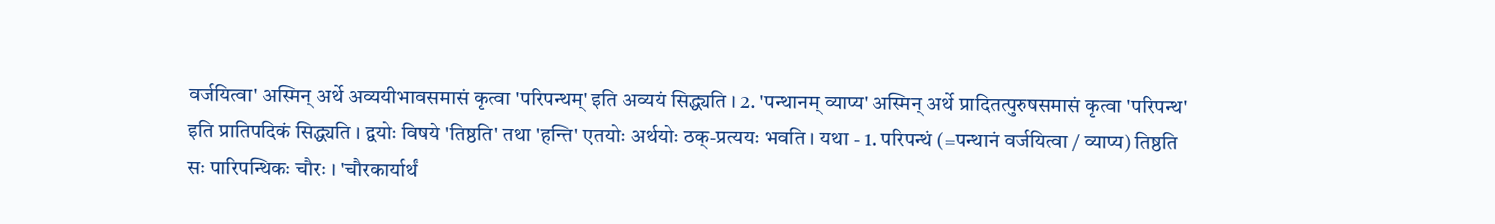वर्जयित्वा' अस्मिन् अर्थे अव्ययीभावसमासं कृत्वा 'परिपन्थम्' इति अव्ययं सिद्ध्यति । 2. 'पन्थानम् व्याप्य' अस्मिन् अर्थे प्रादितत्पुरुषसमासं कृत्वा 'परिपन्थ' इति प्रातिपदिकं सिद्ध्यति । द्वयोः विषये 'तिष्ठति' तथा 'हन्ति' एतयोः अर्थयोः ठक्-प्रत्ययः भवति । यथा - 1. परिपन्थं (=पन्थानं वर्जयित्वा / व्याप्य) तिष्ठति सः पारिपन्थिकः चौरः । 'चौरकार्यार्थं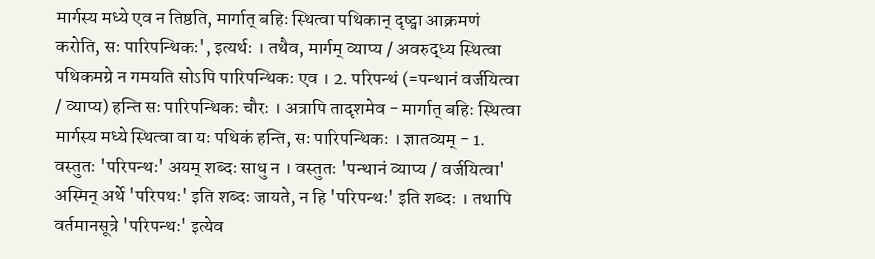मार्गस्य मध्ये एव न तिष्ठति, मार्गात् बहिः स्थित्वा पथिकान् दृष्ट्वा आक्रमणं करोति, सः पारिपन्थिकः', इत्यर्थः । तथैव, मार्गम् व्याप्य / अवरुद्ध्य स्थित्वा पथिकमग्रे न गमयति सोऽपि पारिपन्थिकः एव । 2. परिपन्थं (=पन्थानं वर्जयित्वा / व्याप्य) हन्ति सः पारिपन्थिकः चौरः । अत्रापि तादृशमेव - मार्गात् बहिः स्थित्वा मार्गस्य मध्ये स्थित्वा वा यः पथिकं हन्ति, सः पारिपन्थिकः । ज्ञातव्यम् - 1. वस्तुतः 'परिपन्थः' अयम् शब्दः साधु न । वस्तुतः 'पन्थानं व्याप्य / वर्जयित्वा' अस्मिन् अर्थे 'परिपथः' इति शब्दः जायते, न हि 'परिपन्थः' इति शब्दः । तथापि वर्तमानसूत्रे 'परिपन्थः' इत्येव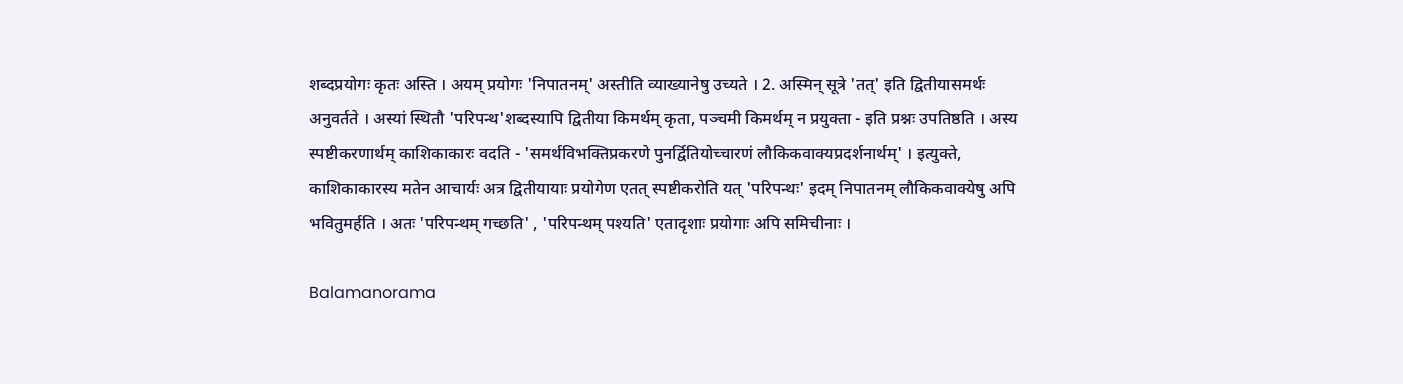शब्दप्रयोगः कृतः अस्ति । अयम् प्रयोगः 'निपातनम्' अस्तीति व्याख्यानेषु उच्यते । 2. अस्मिन् सूत्रे 'तत्' इति द्वितीयासमर्थः अनुवर्तते । अस्यां स्थितौ 'परिपन्थ'शब्दस्यापि द्वितीया किमर्थम् कृता, पञ्चमी किमर्थम् न प्रयुक्ता - इति प्रश्नः उपतिष्ठति । अस्य स्पष्टीकरणार्थम् काशिकाकारः वदति - 'समर्थविभक्तिप्रकरणे पुनर्द्वितियोच्चारणं लौकिकवाक्यप्रदर्शनार्थम्' । इत्युक्ते, काशिकाकारस्य मतेन आचार्यः अत्र द्वितीयायाः प्रयोगेण एतत् स्पष्टीकरोति यत् 'परिपन्थः' इदम् निपातनम् लौकिकवाक्येषु अपि भवितुमर्हति । अतः 'परिपन्थम् गच्छति' , 'परिपन्थम् पश्यति' एतादृशाः प्रयोगाः अपि समिचीनाः ।

Balamanorama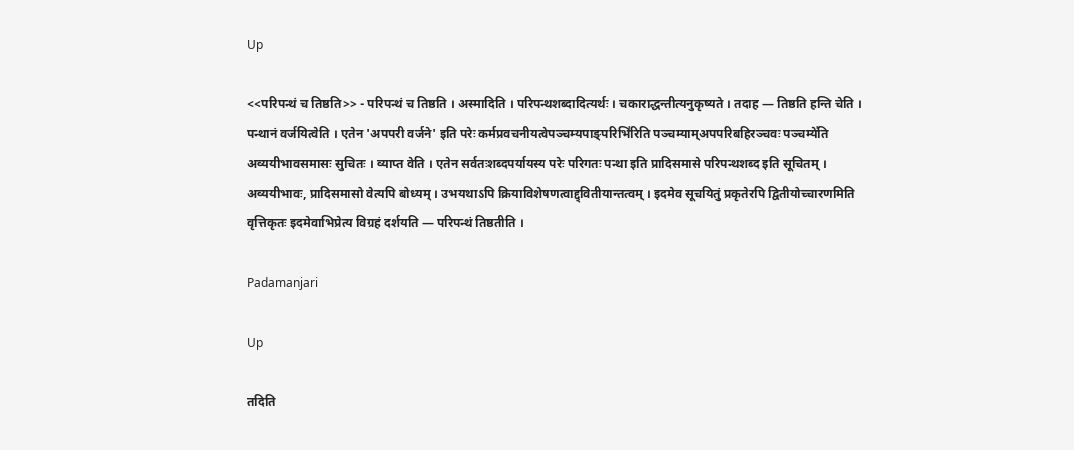Up

<<परिपन्थं च तिष्ठति>> - परिपन्थं च तिष्ठति । अस्मादिति । परिपन्थशब्दादित्यर्थः । चकाराद्धन्तीत्यनुकृष्यते । तदाह — तिष्ठति हन्ति चेति । पन्थानं वर्जयित्वेति । एतेन 'अपपरी वर्जने' इति परेः कर्मप्रवचनीयत्वेपञ्चम्यपाङ्परिभि॑रिति पञ्चम्याम्अपपरिबहिरञ्चवः पञ्चम्ये॑ति अव्ययीभावसमासः सुचितः । व्याप्त वेति । एतेन सर्वतःशब्दपर्यायस्य परेः परिगतः पन्था इति प्रादिसमासे परिपन्थशब्द इति सूचितम् । अव्ययीभावः, प्रादिसमासो वेत्यपि बोध्यम् । उभयथाऽपि क्रियाविशेषणत्वाद्द्वितीयान्तत्वम् । इदमेव सूचयितुं प्रकृतेरपि द्वितीयोच्चारणमिति वृत्तिकृतः इदमेवाभिप्रेत्य विग्रहं दर्शयति — परिपन्थं तिष्ठतीति ।

Padamanjari

Up

तदिति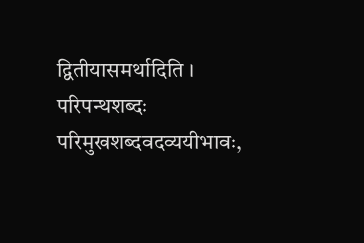द्वितीयासमर्थादिति । परिपन्थशब्दः परिमुखशब्दवदव्ययीभावः,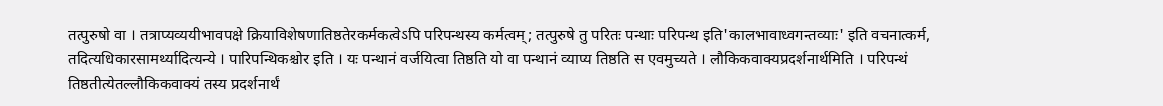तत्पुरुषो वा । तत्राप्यव्ययीभावपक्षे क्रियाविशेषणातिष्ठतेरकर्मकत्वेऽपि परिपन्थस्य कर्मत्वम्; तत्पुरुषे तु परितः पन्थाः परिपन्थ इति'कालभावाध्वगन्तव्याः' इति वचनात्कर्म, तदित्यधिकारसामर्थ्यादित्यन्ये । पारिपन्थिकश्चोर इति । यः पन्थानं वर्जयित्वा तिष्ठति यो वा पन्थानं व्याप्य तिष्ठति स एवमुच्यते । लौकिकवाक्यप्रदर्शनार्थमिति । परिपन्थं तिष्ठतीत्येतल्लौकिकवाक्यं तस्य प्रदर्शनार्थं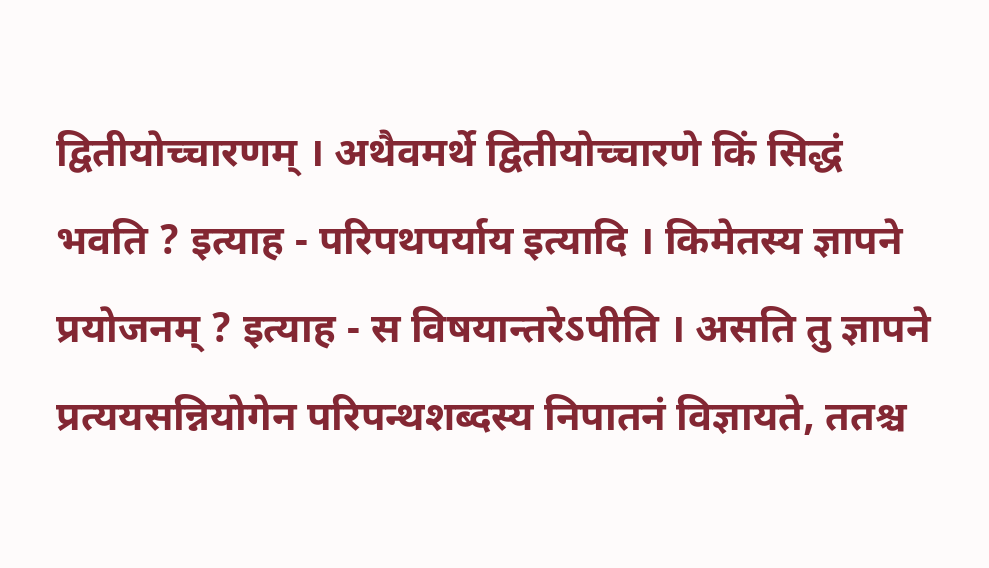द्वितीयोच्चारणम् । अथैवमर्थे द्वितीयोच्चारणे किं सिद्धं भवति ? इत्याह - परिपथपर्याय इत्यादि । किमेतस्य ज्ञापने प्रयोजनम् ? इत्याह - स विषयान्तरेऽपीति । असति तु ज्ञापने प्रत्ययसन्नियोगेन परिपन्थशब्दस्य निपातनं विज्ञायते, ततश्च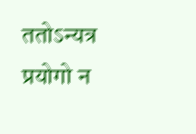ततोऽन्यत्र प्रयोगो न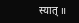स्यात् ॥